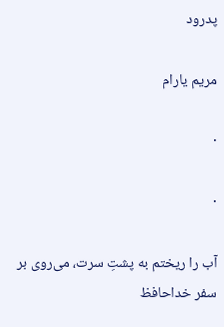پدرود

مریم یارام

·

·

آب را ریختم به پشتِ سرت، می‌روی بر سفر خداحافظ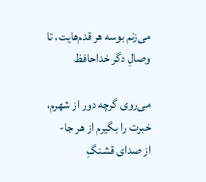می‌زنم بوسه هر قدم‌هایت، تا وصالِ دگر خداحافظ

می‌روی گر‌چه دور از شهرم، خبرت را بگیرم از هر جا-
از صدای قشنگِ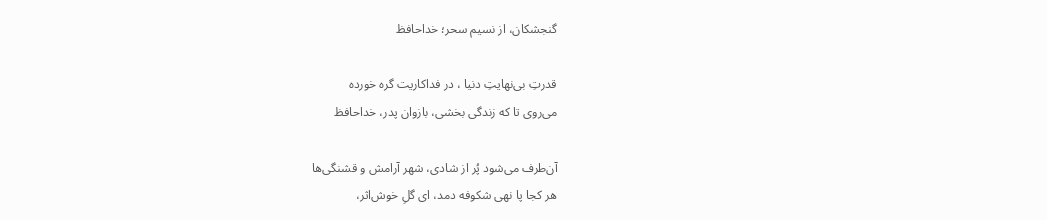گنجشکان، از نسیم سحر؛ خداحافظ

قدرتِ بی‌نهایتِ دنیا ، در فداکاریت گره خورده
می‌روی تا که زندگی بخشی، بازوان پدر، خداحافظ

آن‌طرف می‌شود پُر از شادی، شهر آرامش و قشنگی‌ها
هر کجا پا نهی شکوفه دمد، ای گلِ خوش‌اثر،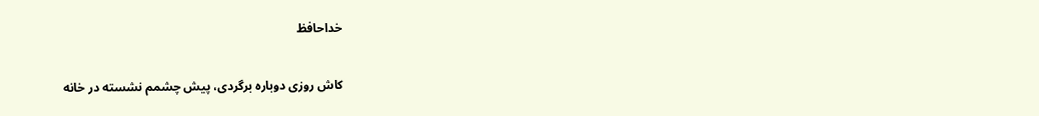خداحافظ

کاش روزی دوباره برگردی، پیش چشمم نشسته در خانه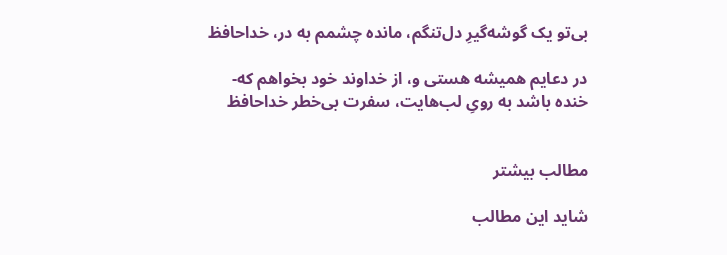بی‌تو یک گوشه‌گیرِ دل‌تنگم، مانده چشمم به در، خداحافظ

در دعایم همیشه هستی و، از خداوند خود بخواهم که-
خنده باشد به رویِ لب‌هایت، سفرت بی‌خطر خداحافظ


مطالب بیشتر

شاید این مطالب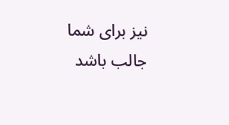نیز برای شما جالب باشد